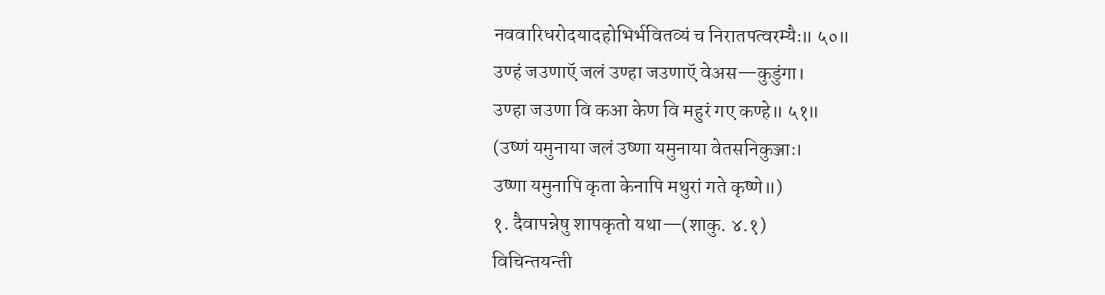नववारिधरोदयादहोभिर्भवितव्यं च निरातपत्वरम्यैः॥ ५०॥
उण्हं जउणाऍ जलं उण्हा जउणाऍ वेअस—कुडुंगा।
उण्हा जउणा वि कआ केण वि महुरं गए कण्हे॥ ५१॥
(उष्णं यमुनाया जलं उष्णा यमुनाया वेतसनिकुञ्जाः।
उष्णा यमुनापि कृता केनापि मथुरां गते कृष्णे॥)
१. दैवापन्नेषु शापकृतो यथा—(शाकु. ४.१)
विचिन्तयन्ती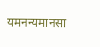यमनन्यमानसा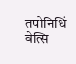तपोनिधिं वेत्सि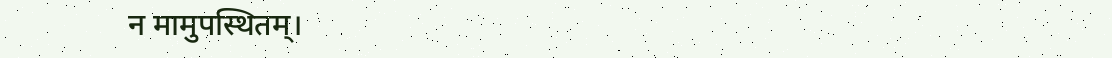न मामुपस्थितम्।